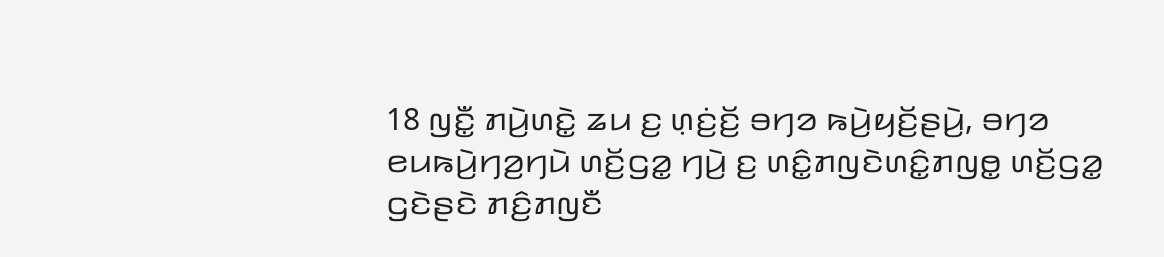18 ꤜꤢꤪ꤭ ꤊꤣꤧ꤬ꤛꤢꤧ꤭ ꤘꤣ ꤢ꤬ ꤛ꤫ꤢꤦ꤬ꤢꤩ꤬ ꤋꤚꤤ ꤒꤣꤧ꤬ꤟꤢꤩ꤬ꤔꤣꤧ꤬, ꤋꤚꤤ ꤕꤣꤒꤣꤧ꤬ꤚꤤ꤬ꤚꤣꤧ ꤛꤢꤩ꤬ꤞꤤ꤭ ꤚꤣꤧ꤬ ꤢ꤬ ꤛꤢꤨ꤭ꤊꤜꤢꤧꤛꤢꤨ꤭ꤊꤜꤥ꤭ ꤛꤢꤩ꤬ꤞꤤ꤭ ꤞꤢꤧꤔꤢꤧ ꤊꤢꤨ꤬ꤊꤜꤢꤪ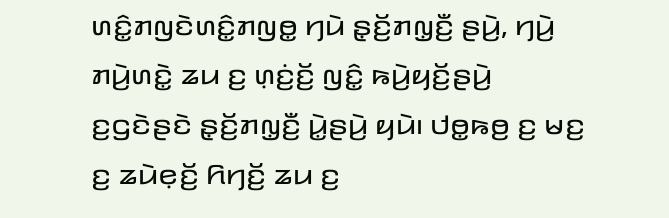ꤛꤢꤨ꤭ꤊꤜꤢꤧꤛꤢꤨ꤭ꤊꤜꤥ꤭ ꤚꤣꤧ ꤔ꤫ꤢꤩ꤬ꤊꤜ꤫ꤢꤪ꤬ ꤔꤣꤧ꤬, ꤚꤣꤧ꤬ ꤊꤣꤧ꤬ꤛꤢꤧ꤭ ꤘꤣ ꤢ꤬ ꤛ꤫ꤢꤦ꤬ꤢꤩ꤬ ꤜꤢꤨ꤭ ꤒꤣꤧ꤬ꤟꤢꤩ꤬ꤔꤣꤧ꤬ ꤢ꤬ꤞꤢꤧꤔꤢꤧ ꤔ꤫ꤢꤩ꤬ꤊꤜ꤫ꤢꤪ꤬ ꤣꤧ꤭ꤔꤣꤧ꤬ ꤟꤣꤧ꤯ ꤓꤥ꤭ꤒꤥ꤬ ꤢ꤬ ꤗꤢ꤬ ꤢ꤬ ꤘꤣꤧꤕ꤫ꤢꤩ꤬ ꤖꤚꤢꤩ꤬ ꤘꤣ ꤢ꤬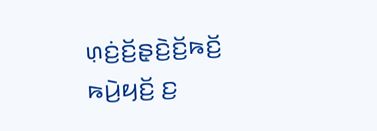ꤛ꤫ꤢꤦ꤬ꤢꤩ꤬ꤔ꤫ꤢꤧ꤬ꤢꤩ꤬ꤒꤢꤩ꤬ ꤒꤣꤧ꤬ꤟꤢꤩ꤬ ꤢ꤬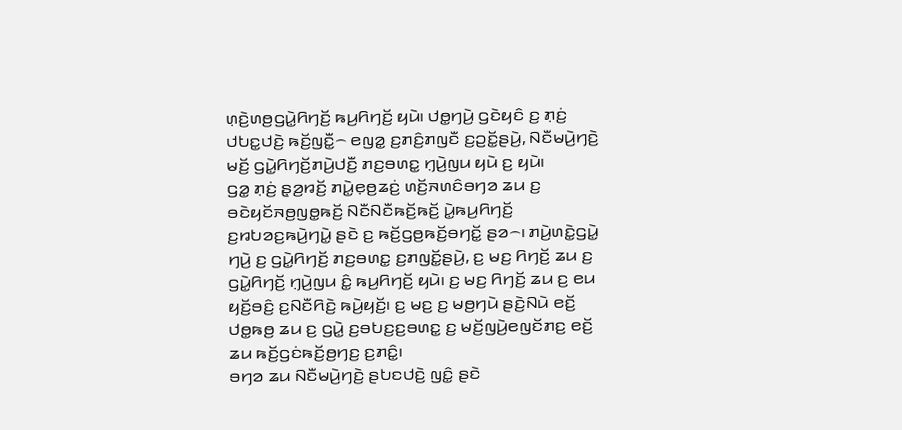ꤛ꤫ꤢꤧ꤬ꤛꤥ꤬ꤞꤣꤧ꤭ꤖꤚꤢꤩ꤬ ꤒꤣ꤬ꤖꤚꤢꤩ꤬ ꤟꤣꤧ꤯ ꤓꤥ꤭ꤚꤣꤧ꤬ ꤞꤢꤧꤟꤢꤨ ꤢ꤬ ꤊ꤫ꤢꤦ꤬ ꤓꤝꤢ꤭ꤓꤢꤧ꤬ ꤒꤢꤩ꤬ꤜꤢꤪ꤭꤮ ꤕꤜꤤ꤭ ꤢ꤬ꤊꤢꤨ꤬ꤊꤜꤢꤪ ꤢ꤬ꤑꤢꤩ꤭ꤔꤣꤧ꤬, ꤡꤢꤪꤗꤣꤧ꤬ꤚꤢꤧ꤬ ꤗꤢꤩ꤬ ꤞꤣꤧ꤭ꤖꤚꤢꤩ꤬ꤊꤣꤧ꤬ꤓꤢꤪ꤬ ꤊꤢ꤬ꤋꤛꤢ꤭ ꤚ꤫ꤣꤧ꤬ꤜꤣ ꤟꤣꤧ ꤢ꤬ ꤟꤣꤧ꤯
ꤞꤤ꤭ ꤊ꤫ꤢꤦ꤬ ꤔ꤫ꤤ꤬ꤙꤢꤩ꤬ ꤊꤣꤧ꤭ꤕ꤫ꤥ꤬ꤘꤢꤦ꤬ ꤛꤢꤩ꤬ꤏꤛꤢꤨꤋꤚꤤ ꤘꤣ ꤢ꤬ ꤋꤢꤧꤟꤢꤩꤏꤥ꤬ꤜꤥ꤭ꤒꤢꤩ꤬ ꤡꤢꤪꤡꤢꤪꤒꤢꤩ꤬ꤒꤢꤩ꤬ ꤣꤧ꤭ꤒꤣ꤬ꤖꤚꤢꤩ꤬ ꤢ꤬ꤙꤝꤤꤢ꤬ꤒꤣꤧ꤬ꤚꤣꤧ꤭ ꤔꤢꤧ ꤢ꤬ ꤒꤢꤩ꤬ꤞꤥ꤬ꤒꤢꤩ꤬ꤋꤚꤢꤩ꤭ ꤔꤤ꤮꤯ ꤊꤣꤧ꤬ꤛꤢꤧ꤭ꤞꤣꤧ꤭ ꤚꤣꤧ꤬ ꤢ꤬ ꤞꤣꤧ꤭ꤖꤚꤢꤩ꤬ ꤊꤢ꤬ꤋꤛꤢ꤭ ꤢ꤬ꤊꤜꤢꤩ꤭ꤔꤣꤧ꤬, ꤢ꤬ ꤗꤢ꤬ ꤖꤚꤢꤩ꤬ ꤘꤣ ꤢ꤬ ꤞꤣꤧ꤭ꤖꤚꤢꤩ꤬ ꤚ꤫ꤣꤧ꤬ꤜꤣ ꤢꤨ꤭ ꤒꤣ꤬ꤖꤚꤢꤩ꤬ ꤟꤣꤧ꤯ ꤢ꤬ ꤗꤢ꤬ ꤖꤚꤢꤩ꤬ ꤘꤣ ꤢ꤬ ꤕꤣ ꤟꤢꤩ꤬ꤋꤢꤨ꤬ ꤢ꤬ꤡꤢꤪꤖꤢꤧ꤬ ꤒꤣꤧ꤬ꤟꤢꤩ꤬꤯ ꤢ꤬ ꤗꤢ꤬ ꤢ꤬ ꤗꤥ꤬ꤚꤣꤧ ꤔꤢꤧ꤬ꤡꤣꤧ ꤕꤢꤩ꤬ ꤓꤥ꤭ꤒꤥ꤬ ꤘꤣ ꤢ꤬ ꤞꤣꤧ꤭ ꤢ꤬ꤋꤝꤢ꤬ꤢ꤬ꤋꤛꤢ꤭ ꤢ꤬ ꤗꤢꤩ꤬ꤜꤣꤧ꤬ꤕꤜꤢꤩꤊꤢ꤬ ꤕꤢꤩ꤬ ꤘꤣ ꤒꤢꤩ꤬ꤞꤢꤦꤒꤢꤩ꤬ꤥ꤬ꤚꤢ꤬ ꤢ꤬ꤊꤢꤨ꤭꤯
ꤋꤚꤤ ꤘꤣ ꤡꤢꤪꤗꤣꤧ꤬ꤚꤢꤧ꤬ ꤔꤝꤢꤓꤢꤧ꤬ ꤜꤢꤨ꤭ ꤔꤢꤧ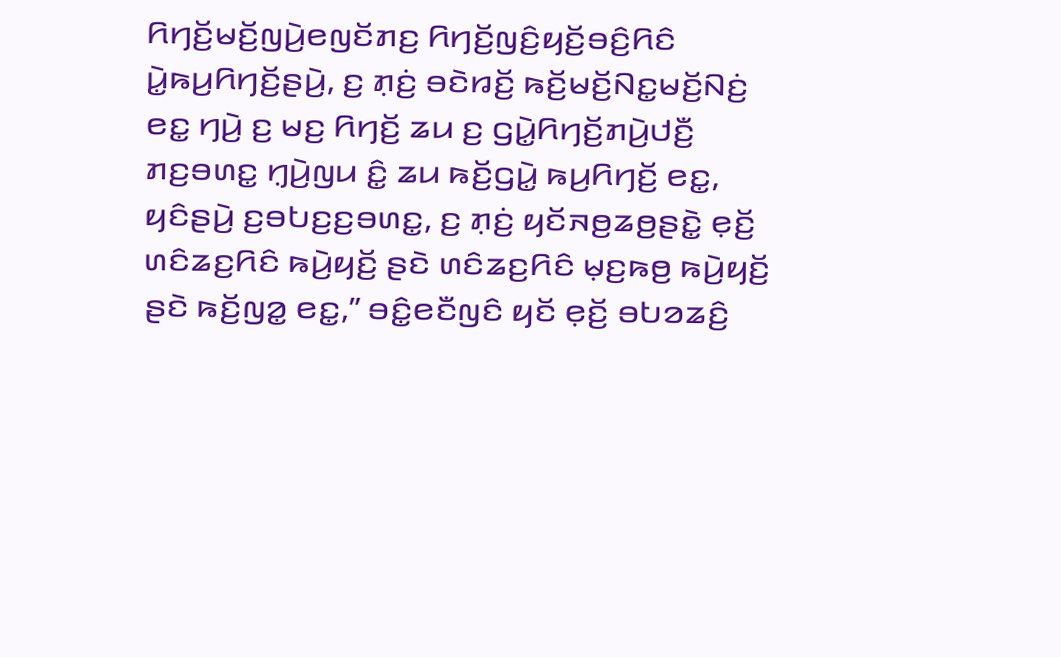ꤖꤚꤢꤩ꤬ꤗꤢꤩ꤬ꤜꤣꤧ꤬ꤕꤜꤢꤩꤊꤢ꤬ ꤖꤚꤢꤩ꤬ꤜꤢꤨ꤬ꤟꤢꤩ꤬ꤋꤢꤨ꤬ꤖꤢꤨ ꤣꤧ꤭ꤒꤣ꤬ꤖꤚꤢꤩ꤬ꤔꤣꤧ꤬, ꤢ꤬ ꤊ꤫ꤢꤦ꤬ ꤋꤢꤧꤙꤢꤩ꤬ ꤒꤢꤩ꤬ꤗꤢꤩ꤬ꤡꤢ꤭ꤗꤢꤩ꤬ꤡꤢꤦ꤬ ꤕꤢ꤭ ꤚꤣꤧ꤬ ꤢ꤬ ꤗꤢ꤬ ꤖꤚꤢꤩ꤬ ꤘꤣ ꤢ꤬ ꤞꤣꤧ꤭ꤖꤚꤢꤩ꤬ꤊꤣꤧ꤬ꤓꤢꤪ꤬ ꤊꤢ꤬ꤋꤛꤢ꤭ ꤚ꤫ꤣꤧ꤬ꤜꤣ ꤢꤨ꤭ ꤘꤣ ꤒꤢꤩ꤬ꤞꤣꤧ꤭ ꤒꤣ꤬ꤖꤚꤢꤩ꤬ ꤕꤢ꤭, ꤟꤢꤨꤔꤣꤧ꤬ ꤢ꤬ꤋꤝꤢ꤬ꤢ꤬ꤋꤛꤢ꤭, ꤢ꤬ ꤊ꤫ꤢꤦ꤬ ꤟꤢꤩꤏꤥ꤬ꤘꤥ꤬ꤔꤢꤧ꤭ ꤕ꤫ꤢꤩ꤬ ꤛꤢꤨꤘꤢ꤬ꤖꤢꤨ ꤒꤣꤧ꤬ꤟꤢꤩ꤬ ꤔꤢꤧ ꤛꤢꤨꤘꤢ꤬ꤖꤢꤨ ꤗ꤫ꤢ꤬ꤒꤥ꤬ ꤒꤣꤧ꤬ꤟꤢꤩ꤬ ꤔꤢꤧ ꤒꤢꤩ꤬ꤜꤤ꤭ ꤕꤢ꤭,” ꤋꤢꤨ꤭ꤕꤢꤪꤜꤢꤨ ꤟꤢꤩ ꤕ꤫ꤢꤩ꤬ ꤋꤝꤤꤘꤢꤨ꤬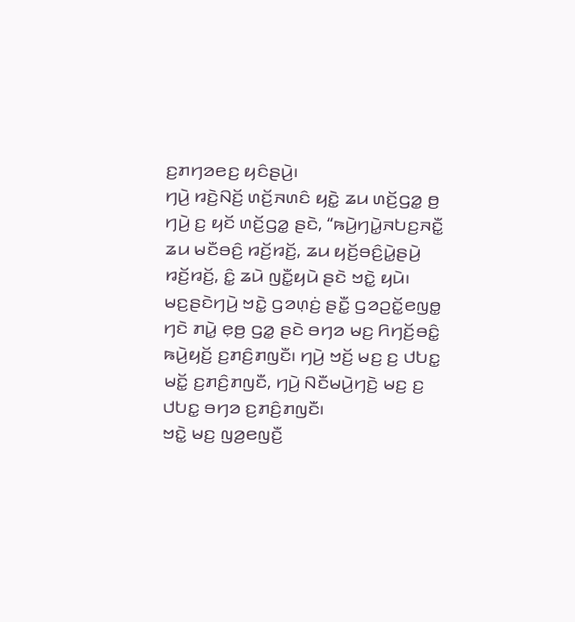ꤢ꤬ꤊꤚꤤꤕꤢ꤬ ꤟꤢꤨꤔꤣꤧ꤬꤯
ꤚꤣꤧ꤬ ꤙꤢꤧ꤬ꤡꤢꤩ꤬ ꤛꤢꤩ꤬ꤏꤛꤢꤨ ꤟꤢꤧ꤭ ꤘꤣ ꤛꤢꤩ꤬ꤞꤤ꤭ ꤥ꤬ ꤚꤣꤧ꤬ ꤢ꤬ ꤟꤢꤩ ꤛꤢꤩ꤬ꤞꤤ꤭ ꤔꤢꤧ, “ꤒꤣꤧ꤬ꤚꤣꤧ꤭ꤏꤝꤢ꤬ꤏꤢꤪ꤭ ꤘꤣ ꤗꤢꤪꤋꤢꤨ꤬ ꤙꤢꤩ꤬ꤙꤢꤩ꤬, ꤘꤣ ꤟꤢꤩ꤬ꤋꤢꤨ꤬ꤣꤧ꤭ꤔꤣꤧ꤬ ꤙꤢꤩ꤬ꤙꤢꤩ꤬, ꤢꤨ꤭ ꤘꤣꤧ ꤜꤢꤪ꤭ꤟꤣꤧ ꤔꤢꤧ ꤠꤢꤧ꤭ ꤟꤣꤧ꤯
ꤗꤢ꤬ꤔꤢꤧꤚꤣꤧ꤬ ꤠꤢꤧ꤭ ꤞꤤꤛ꤫ꤢꤦ꤬ ꤔꤢꤪ꤭ ꤞꤤꤑꤢꤩ꤭ꤕꤜꤥ꤭ ꤚꤢꤧ ꤊꤣꤧ꤭ ꤕ꤫ꤥ꤬ ꤞꤤ꤭ ꤔꤢꤧ ꤋꤚꤤ ꤗꤢ꤬ ꤖꤚꤢꤩ꤬ꤋꤢꤨ꤭ ꤒꤣꤧ꤬ꤟꤢꤩ꤬ ꤢ꤬ꤊꤢꤨ꤬ꤊꤜꤢꤪ꤯ ꤚꤣꤧ꤬ ꤠꤢꤩ꤬ ꤗꤢ꤬ ꤢ꤬ ꤓꤝꤢ꤭ ꤗꤢꤩ꤭ ꤢ꤬ꤊꤢꤨ꤬ꤊꤜꤢꤪ, ꤚꤣꤧ꤬ ꤡꤢꤪꤗꤣꤧ꤬ꤚꤢꤧ꤬ ꤗꤢ꤬ ꤢ꤬ ꤓꤝꤢ꤭ ꤋꤚꤤ ꤢ꤬ꤊꤢꤨ꤬ꤊꤜꤢꤪ꤯
ꤠꤢꤧ꤭ ꤗꤢ꤬ ꤜꤤ꤬ꤕꤜꤢꤪ꤬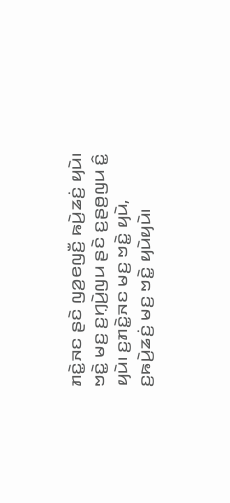ꤊꤢꤧ꤭ꤏꤢ ꤔꤢꤧ ꤜꤤ꤬ꤕꤜꤢꤪ꤬ ꤒꤣꤧ꤬ꤘꤢꤦ꤬ ꤟꤣꤧ꤯ ꤠꤢꤧ꤭ ꤗꤢ꤬ ꤢ꤬ꤚ꤫ꤣꤧ꤬ꤜꤣ ꤔꤢꤧ ꤢ꤬ꤔꤥ꤬ꤜꤣ ꤢꤨ꤭ ꤟꤣꤧ꤯ ꤢ꤬ꤊꤢꤧ꤭ꤏꤢ ꤗꤢ꤬ ꤠꤢꤧ꤭ ꤟꤣꤧ, ꤢ꤬ꤒꤣꤧ꤬ꤘꤢꤦ꤬ ꤗꤢ꤬ ꤠꤢꤧ꤭ ꤟꤣꤧꤟꤣꤧ꤯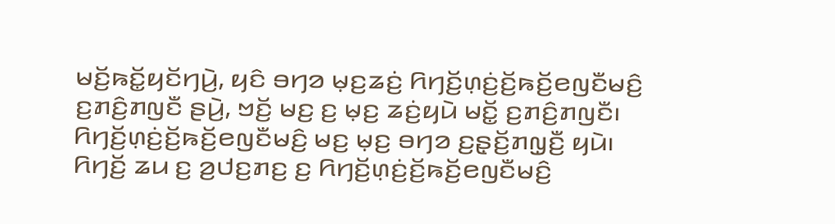ꤗꤢꤩ꤬ꤒꤢꤩ꤭ꤟꤢꤩꤚꤣꤧ꤬, ꤟꤢꤨ ꤋꤚꤤ ꤗ꤫ꤢ꤬ꤘꤢꤦ꤬ ꤖꤚꤢꤩ꤬ꤛ꤫ꤢꤦ꤬ꤢꤩ꤬ꤒꤢꤩ꤬ꤕꤜꤢꤪꤗꤢꤨ꤬ ꤢ꤬ꤊꤢꤨ꤬ꤊꤜꤢꤪ ꤔꤣꤧ꤬, ꤠꤢꤩ꤬ ꤗꤢ꤬ ꤢ꤬ ꤗ꤫ꤢ꤬ ꤘꤢꤦ꤬ꤟꤣꤧ ꤗꤢꤩ꤭ ꤢ꤬ꤊꤢꤨ꤬ꤊꤜꤢꤪ꤯ ꤖꤚꤢꤩ꤬ꤛ꤫ꤢꤦ꤬ꤢꤩ꤬ꤒꤢꤩ꤬ꤕꤜꤢꤪꤗꤢꤨ꤬ ꤗꤢ꤬ ꤗ꤫ꤢ꤬ ꤋꤚꤤ ꤢ꤬ꤔ꤫ꤢꤩ꤬ꤊꤜ꤫ꤢꤪ꤬ ꤟꤣꤧ꤯ ꤖꤚꤢꤩ꤬ ꤘꤣ ꤢ꤬ ꤤ꤬ꤓꤢ꤬ꤊꤢ꤬ ꤢ꤬ ꤖꤚꤢꤩ꤬ꤛ꤫ꤢꤦ꤬ꤢꤩ꤬ꤒꤢꤩ꤬ꤕꤜꤢꤪꤗꤢꤨ꤬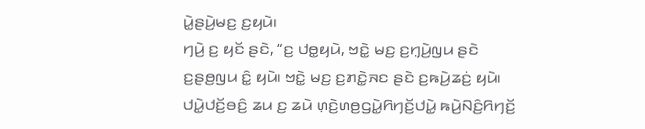ꤣꤧ꤭ꤔꤣꤧ꤬ꤗꤢ꤬ ꤢ꤬ꤟꤣꤧ꤯
ꤚꤣꤧ꤬ ꤢ꤬ ꤟꤢꤩ ꤔꤢꤧ, “ꤢ꤬ ꤓꤥ꤭ꤟꤣꤧ, ꤠꤢꤧ꤭ ꤗꤢ꤬ ꤢ꤬ꤚ꤫ꤣꤧ꤬ꤜꤣ ꤔꤢꤧ ꤢ꤬ꤔꤥ꤬ꤜꤣ ꤢꤨ꤭ ꤟꤣꤧ꤯ ꤠꤢꤧ꤭ ꤗꤢ꤬ ꤢ꤬ꤊꤢꤧ꤭ꤏꤢ ꤔꤢꤧ ꤢ꤬ꤒꤣꤧ꤬ꤘꤢꤦ꤬ ꤟꤣꤧ꤯ ꤓꤣꤧ꤭ꤓꤢꤩ꤬ꤋꤢꤨ꤬ ꤘꤣ ꤢ꤬ ꤘꤣꤧ ꤛ꤫ꤢꤧ꤬ꤛꤥ꤬ꤞꤣꤧ꤭ꤖꤚꤢꤩ꤬ꤓꤣꤧ꤭ ꤒꤣꤧ꤬ꤡꤢꤨ꤬ꤖꤚꤢꤩ꤬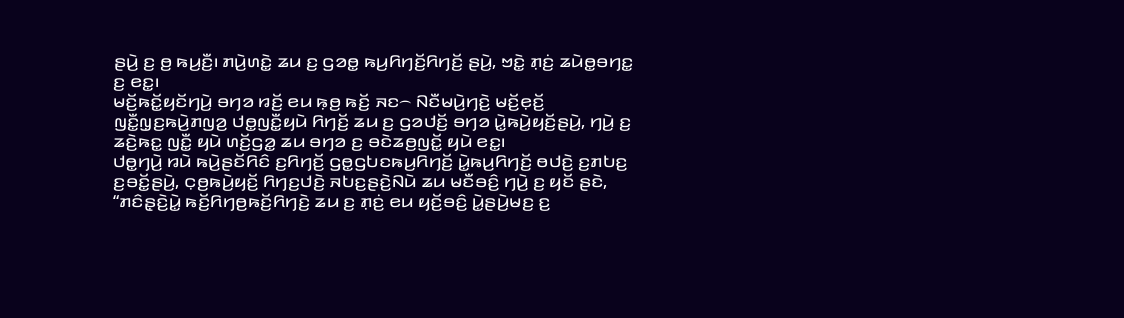ꤔꤣꤧ꤬ ꤢ꤬ ꤥ꤬ ꤒꤣ꤬ꤢꤪ꤬꤯ ꤊꤣꤧ꤬ꤛꤢꤧ꤭ ꤘꤣ ꤢ꤬ ꤞꤤꤥ꤭ ꤒꤣ꤬ꤖꤚꤢꤩ꤬ꤖꤚꤢꤩ꤬ ꤔꤣꤧ꤬, ꤠꤢꤧ꤭ ꤊ꤫ꤢꤦ꤬ ꤘꤣꤧꤥ꤭ꤋꤚꤢ꤭ ꤢ꤬ ꤕꤢ꤭꤯
ꤗꤢꤩ꤬ꤒꤢꤩ꤭ꤟꤢꤩꤚꤣꤧ꤬ ꤋꤚꤤ ꤙꤢꤩ꤬ ꤕꤣ ꤒ꤫ꤥ꤬ ꤒꤢꤩ꤬ ꤏꤢ꤮ ꤡꤢꤪꤗꤣꤧ꤬ꤚꤢꤧ꤬ ꤗꤢꤩ꤬ꤕ꤫ꤢꤩ꤬ ꤜꤢꤪ꤭ꤜ꤫ꤢ꤬ꤒꤣꤧ꤬ꤊꤜꤤ꤬ ꤓꤥ꤭ꤜꤢꤪ꤭ꤟꤣꤧ ꤖꤚꤢꤩ꤬ ꤘꤣ ꤢ꤬ ꤞꤤꤓꤢꤩ꤬ ꤋꤚꤤ ꤣꤧ꤭ꤒꤣꤧ꤬ꤟꤢꤩ꤬ꤔꤣꤧ꤬, ꤚꤣꤧ꤬ ꤢ꤬ ꤘꤢꤧ꤬ꤒꤢ꤭ ꤜꤢꤪ꤭ ꤟꤣꤧ ꤛꤢꤩ꤬ꤞꤤ꤭ ꤘꤣ ꤋꤚꤤ ꤢ꤬ ꤋꤢꤧꤘꤥ꤬ꤜꤢꤩ꤭ ꤟꤣꤧ ꤕꤢ꤭꤯
ꤓꤥ꤭ꤚꤣꤧ꤬ ꤙꤣꤧ ꤒꤣꤧ꤬ꤔꤢꤩꤖꤢꤨ ꤢ꤬ꤖꤚꤢꤩ꤬ ꤞꤥ꤭ꤞꤝꤢꤒꤣ꤬ꤖꤚꤢꤩ꤬ ꤣꤧ꤭ꤒꤣ꤬ꤖꤚꤢꤩ꤬ ꤥꤓꤢꤧ꤬ ꤢ꤬ꤊꤝꤢ꤬ ꤢ꤬ꤋꤢꤩ꤭ꤔꤣꤧ꤬, ꤍ꤫ꤥ꤬ꤒꤣꤧ꤬ꤟꤢꤩ꤬ ꤖꤚꤢ꤬ꤓꤢꤧ꤬ ꤏꤝꤢ꤬ꤔꤢꤧ꤬ꤡꤣꤧ ꤘꤣ ꤗꤢꤪꤋꤢꤨ꤬ ꤚꤣꤧ꤬ ꤢ꤬ ꤟꤢꤩ ꤔꤢꤧ, “ꤊꤢꤨꤔ꤫ꤢꤧ꤬ꤣꤧ꤭ ꤒꤢꤩ꤬ꤖꤚꤥ꤬ꤒꤢꤩ꤬ꤖꤚꤢꤧ꤬ ꤘꤣ ꤢ꤬ ꤊ꤫ꤢꤦ꤬ ꤕꤣ ꤟꤢꤩ꤬ꤋꤢꤨ꤬ ꤣꤧ꤭ꤔꤣꤧ꤬ꤗꤢ꤬ ꤢ꤬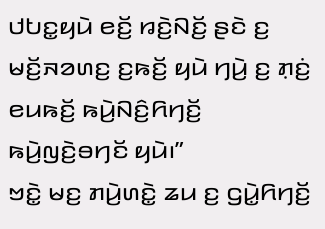ꤓꤝꤢ꤭ꤟꤣꤧ ꤕꤢꤩ꤬ ꤙꤢꤧ꤬ꤡꤢꤩ꤬ ꤔꤢꤧ ꤢ꤬ ꤗꤢꤩ꤬ꤏꤤꤛꤢ꤬ ꤢ꤬ꤒꤢꤩ꤬ ꤟꤣꤧ ꤚꤣꤧ꤬ ꤢ꤬ ꤊ꤫ꤢꤦ꤬ ꤕꤣꤒꤢꤩ꤬ ꤒꤣꤧ꤬ꤡꤢꤨ꤬ꤖꤚꤢꤩ꤬ ꤒꤣꤧ꤬ꤜꤢꤧ꤬ꤋꤚꤢꤩ ꤟꤣꤧ꤯”
ꤠꤢꤧ꤭ ꤗꤢ꤬ ꤊꤣꤧ꤬ꤛꤢꤧ꤭ ꤘꤣ ꤢ꤬ ꤞꤣꤧ꤭ꤖꤚꤢꤩ꤬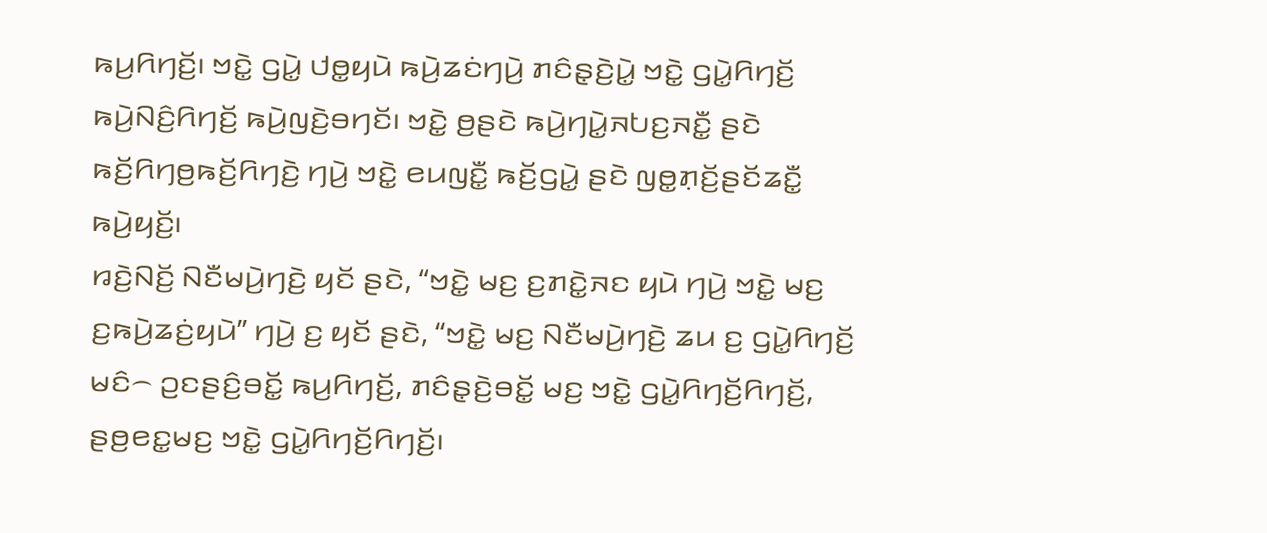ꤒꤣ꤬ꤖꤚꤢꤩ꤬꤯ ꤠꤢꤧ꤭ ꤞꤣꤧ꤭ ꤓꤥ꤭ꤟꤣꤧ ꤒꤣꤧ꤬ꤘꤢꤦꤚꤣꤧ꤬ ꤊꤢꤨꤔ꤫ꤢꤧ꤬ꤣꤧ꤭ ꤠꤢꤧ꤭ ꤞꤣꤧ꤭ꤖꤚꤢꤩ꤬ ꤒꤣꤧ꤬ꤡꤢꤨ꤬ꤖꤚꤢꤩ꤬ ꤒꤣꤧ꤬ꤜꤢꤧ꤬ꤋꤚꤢꤩ꤯ ꤠꤢꤧ꤭ ꤥ꤬ꤔꤢꤧ ꤒꤣꤧ꤬ꤚꤣꤧ꤭ꤏꤝꤢ꤬ꤏꤢꤪ꤭ ꤔꤢꤧ ꤒꤢꤩ꤬ꤖꤚꤥ꤬ꤒꤢꤩ꤬ꤖꤚꤢꤧ꤬ ꤚꤣꤧ꤬ ꤠꤢꤧ꤭ ꤕꤣꤜꤢꤪ꤭ ꤒꤢꤩ꤬ꤞꤣꤧ꤭ ꤔꤢꤧ ꤜꤥ꤭ꤊ꤫ꤢꤩ꤬ꤔꤢꤩꤘꤢꤪ꤭ ꤒꤣꤧ꤬ꤟꤢꤩ꤬꤯
ꤙꤢꤧ꤬ꤡꤢꤩ꤬ ꤡꤢꤪꤗꤣꤧ꤬ꤚꤢꤧ꤬ ꤟꤢꤩ ꤔꤢꤧ, “ꤠꤢꤧ꤭ ꤗꤢ꤬ ꤢ꤬ꤊꤢꤧ꤭ꤏꤢ ꤟꤣꤧ ꤚꤣꤧ꤬ ꤠꤢꤧ꤭ ꤗꤢ꤬ ꤢ꤬ꤒꤣꤧ꤬ꤘꤢꤦ꤬ꤟꤣꤧ” ꤚꤣꤧ꤬ ꤢ꤬ ꤟꤢꤩ ꤔꤢꤧ, “ꤠꤢꤧ꤭ ꤗꤢ꤬ ꤡꤢꤪꤗꤣꤧ꤬ꤚꤢꤧ꤬ ꤘꤣ ꤢ꤬ ꤞꤣꤧ꤭ꤖꤚꤢꤩ꤬ ꤗꤢꤨ꤮ ꤑꤢꤔꤢꤨ꤬ꤋꤢꤩ꤭ ꤒꤣ꤬ꤖꤚꤢꤩ꤬, ꤊꤢꤨꤔ꤫ꤢꤧ꤬ꤋꤢꤩ꤭ ꤗꤢ꤬ ꤠꤢꤧ꤭ ꤞꤣꤧ꤭ꤖꤚꤢꤩ꤬ꤖꤚꤢꤩ꤬, ꤔꤥ꤬ꤕꤢ꤭ꤗꤢ꤬ ꤠꤢꤧ꤭ ꤞꤣꤧ꤭ꤖꤚꤢꤩ꤬ꤖꤚꤢꤩ꤬꤯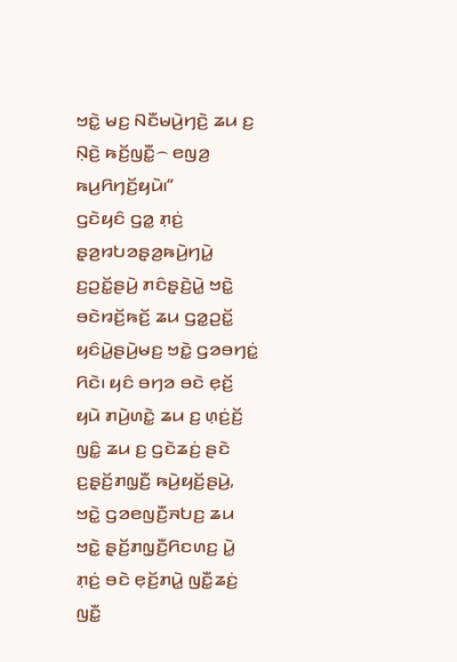ꤠꤢꤧ꤭ ꤗꤢ꤬ ꤡꤢꤪꤗꤣꤧ꤬ꤚꤢꤧ꤬ ꤘꤣ ꤢ꤬ ꤡ꤫ꤢꤧ꤬ ꤒꤢꤩ꤬ꤜꤢꤪ꤭꤮ ꤕꤜꤤ꤬ ꤒꤣ꤬ꤖꤚꤢꤩ꤬ꤟꤣꤧ꤯”
ꤞꤢꤧꤟꤢꤨ ꤞꤤ꤭ ꤊ꤫ꤢꤦ꤬ ꤔ꤫ꤤ꤬ꤙꤝꤤꤔ꤫ꤤ꤬ꤒꤣꤧ꤬ꤚꤣꤧ꤭ ꤢ꤬ꤑꤢꤩ꤭ꤔꤣꤧ꤬ ꤊꤢꤨꤔ꤫ꤢꤧ꤬ꤣꤧ꤭ ꤠꤢꤧ꤭ ꤋꤢꤧꤙꤢꤩ꤬ꤒꤢꤩ꤬ ꤘꤣ ꤞꤤ꤭ꤑꤢꤩ꤭ ꤟꤢꤨꤣꤧ꤭ꤔꤣꤧ꤬ꤗꤢ꤬ ꤠꤢꤧ꤭ ꤞꤤꤋꤚꤢꤦ꤭ ꤖꤢꤧ꤯ ꤟꤢꤨ ꤋꤚꤤ ꤋꤢꤧ ꤕ꤫ꤢꤩ꤬ ꤟꤣꤧ ꤊꤣꤧ꤬ꤛꤢꤧ꤭ ꤘꤣ ꤢ꤬ ꤛ꤫ꤢꤦ꤬ꤢꤩ꤬ ꤜꤢꤨ꤭ ꤘꤣ ꤢ꤬ ꤞꤢꤧꤘꤢꤦ꤬ ꤔꤢꤧ ꤢ꤬ꤔ꤫ꤢꤩ꤬ꤊꤜ꤫ꤢꤪ꤬ ꤒꤣꤧ꤬ꤟꤢꤩ꤬ꤔꤣꤧ꤬, ꤠꤢꤧ꤭ ꤞꤤꤕꤜꤢꤪ꤬ꤏꤝꤢ꤬ ꤘꤣ ꤠꤢꤧ꤭ ꤔ꤫ꤢꤩ꤬ꤊꤜ꤫ꤢꤪ꤬ꤖꤢꤛꤢ꤬ ꤣꤧ꤭ ꤊ꤫ꤢꤦ꤬ ꤋꤢꤧ ꤕ꤫ꤢꤩ꤬ꤊꤣꤧ꤭ ꤜꤢꤪ꤭ꤘꤢꤦ꤬ ꤜꤢꤪ꤭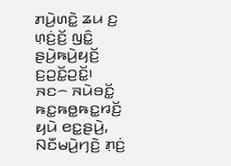ꤊꤣꤧ꤬ꤛꤢꤧ꤭ ꤘꤣ ꤢ꤬ ꤛ꤫ꤢꤦ꤬ꤢꤩ꤬ ꤜꤢꤨ꤭ ꤔꤣꤧ꤬ꤒꤣꤧ꤬ꤟꤢꤩ꤬ ꤢ꤬ꤑꤢꤩ꤭ꤑꤢꤩ꤭꤯
ꤏꤢ꤮ ꤏꤣꤧꤋꤢꤩ꤭ ꤒꤢ꤭ꤒꤥ꤭ꤒꤢ꤭ꤙꤢꤩ꤬ ꤟꤣꤧ ꤕꤢ꤭ꤔꤣꤧ꤬, ꤡꤢꤪꤗꤣꤧ꤬ꤚꤢꤧ꤬ ꤊ꤫ꤢꤦ꤬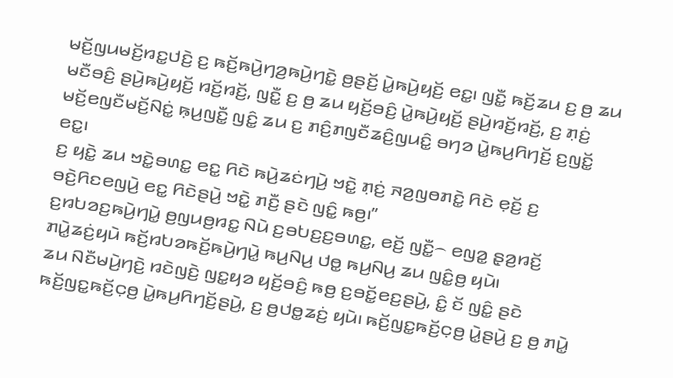ꤗꤢꤩ꤬ꤜꤣꤗꤢꤩ꤬ꤙꤢ꤭ꤓꤢꤧ꤬ ꤢ꤬ ꤒꤢꤩ꤬ꤒꤣꤧ꤬ꤚꤤ꤬ꤒꤣꤧ꤬ꤚꤢꤧ꤭ ꤥ꤬ꤔꤢꤩ꤬ ꤣꤧ꤭ꤒꤣꤧ꤬ꤟꤢꤩ꤬ ꤕꤢ꤭꤯ ꤜꤢꤪ꤭ ꤒꤢꤩ꤬ꤘꤣ ꤢ꤬ ꤥ꤬ ꤘꤣ ꤗꤢꤪꤋꤢꤨ꤬ ꤔꤣꤧ꤬ꤒꤣꤧ꤬ꤟꤢꤩ꤬ ꤙꤢꤩ꤬ꤙꤢꤩ꤬, ꤜꤢꤪ꤭ ꤢ꤬ ꤥ꤬ ꤘꤣ ꤟꤢꤩ꤬ꤋꤢꤨ꤬ ꤣꤧ꤭ꤒꤣꤧ꤬ꤟꤢꤩ꤬ ꤔꤣꤧ꤬ꤙꤢꤩ꤬ꤙꤢꤩ꤬, ꤢ꤬ ꤊ꤫ꤢꤦ꤬ ꤗꤢꤩ꤬ꤕꤜꤢꤪꤗꤢꤩ꤬ꤡꤢꤦ꤭ ꤒ꤫ꤣ꤬ꤜꤢꤪ꤭ ꤜꤢꤨ꤭ ꤘꤣ ꤢ꤬ ꤊꤢꤨ꤬ꤊꤜꤢꤪꤘꤢꤨ꤬ꤜꤣꤢꤨ꤭ ꤋꤚꤤ ꤣꤧ꤭ꤒꤣ꤬ꤖꤚꤢꤩ꤬ ꤢ꤬ꤜꤢꤩ꤭ ꤕꤢ꤭꤯
ꤢ꤬ ꤟꤢꤧ꤭ ꤘꤣ ꤠꤢꤧ꤭ꤋꤛꤢ꤭ ꤕꤢ꤭ ꤖꤢꤧ ꤒꤣꤧ꤬ꤘꤢꤦꤚꤣꤧ꤬ ꤠꤢꤧ꤭ ꤊ꤫ꤢꤦ꤬ ꤏꤤ꤬ꤜꤥꤊꤢꤧ꤭ ꤖꤢꤧ ꤕ꤫ꤢꤩ꤬ ꤢ꤬ ꤋꤢꤧ꤬ꤖꤢꤕꤜꤣꤧ꤬ ꤕꤢ꤭ ꤖꤢꤧꤔꤣꤧ꤬ ꤠꤢꤧ꤭ ꤊꤢꤪ꤬ ꤔꤢꤧ ꤜꤢꤨ꤭ ꤒꤥ꤬꤯”
ꤢ꤬ꤙꤝꤤꤢ꤬ꤒꤣꤧ꤬ꤚꤣꤧ꤭ ꤥ꤬ꤜꤣꤥ꤬ꤙꤢ꤭ ꤡꤣꤧ ꤢ꤬ꤋꤝꤢ꤬ꤢ꤬ꤋꤛꤢ꤭, ꤕꤢꤩ꤬ ꤜꤢꤪ꤭꤮ ꤕꤜꤤ꤭ ꤔ꤫ꤤ꤬ꤙꤢꤩ꤬ ꤊꤣꤧ꤭ꤘꤢꤦ꤬ꤟꤣꤧ ꤒꤢꤩ꤬ꤙꤝꤤꤒꤢꤩ꤬ꤒꤣꤧ꤬ꤚꤣꤧ꤭ ꤒꤣ꤬ꤡꤣ꤬ ꤓꤥ꤭ ꤒꤣ꤬ꤡꤣ꤬ ꤘꤣ ꤜꤢꤨ꤭ꤥ꤬ ꤟꤣꤧ꤯
ꤘꤣ ꤡꤢꤪꤗꤣꤧ꤬ꤚꤢꤧ꤬ ꤙꤢꤧꤜꤢꤧ꤬ ꤜꤢ꤭ꤟꤤ ꤟꤢꤩ꤬ꤋꤢꤨ꤬ ꤒꤥ꤬ ꤢ꤬ꤋꤢꤩ꤭ꤕꤢ꤬ꤔꤣꤧ꤬, ꤢꤨ꤭ ꤢꤩ ꤜꤢꤨ꤭ ꤔꤢꤧ ꤒꤢꤩ꤬ꤜꤢ꤭ꤒꤢꤩ꤬ꤍ꤫ꤥ꤬ ꤣꤧ꤭ꤒꤣ꤬ꤖꤚꤢꤩ꤬ꤔꤣꤧ꤬, ꤢ꤬ ꤥ꤬ꤓꤥ꤭ꤘꤢꤦ꤬ ꤟꤣꤧ꤯ ꤒꤢꤩ꤬ꤜꤢ꤭ꤒꤢꤩ꤬ꤍ꤫ꤥ꤬ ꤣꤧ꤭ꤔꤣꤧ꤬ ꤢ꤬ ꤥ꤬ ꤊꤣꤧ꤭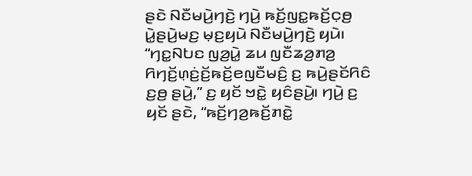ꤔꤢꤧ ꤡꤢꤪꤗꤣꤧ꤬ꤚꤢꤧ꤬ ꤚꤣꤧ꤬ ꤒꤢꤩ꤬ꤜꤢ꤭ꤒꤢꤩ꤬ꤍ꤫ꤥ꤬ ꤣꤧ꤭ꤔꤣꤧ꤬ꤗꤢ꤬ ꤗ꤫ꤢ꤬ꤟꤣꤧ ꤡꤢꤪꤗꤣꤧ꤬ꤚꤢꤧ꤬ ꤟꤣꤧ꤯
“ꤚꤢ꤭ꤡꤝꤢ ꤜꤤ꤬ꤣꤧ꤭ ꤘꤣ ꤜꤢꤪꤘꤤ꤬ꤊꤤ꤬ ꤖꤚꤢꤩ꤬ꤛ꤫ꤢꤦ꤬ꤢꤩ꤬ꤒꤢꤩ꤬ꤕꤜꤢꤪꤗꤢꤨ꤬ ꤢ꤬ ꤒꤣꤧ꤬ꤔꤢꤩꤖꤢꤨ ꤢ꤬ꤥ꤬ ꤔꤣꤧ꤬,” ꤢ꤬ ꤟꤢꤩ ꤠꤢꤧ꤭ ꤟꤢꤨꤔꤣꤧ꤬꤯ ꤚꤣꤧ꤬ ꤢ꤬ ꤟꤢꤩ ꤔꤢꤧ, “ꤒꤢꤩ꤬ꤚꤤ꤬ꤒꤢꤩ꤬ꤊꤢꤧ꤭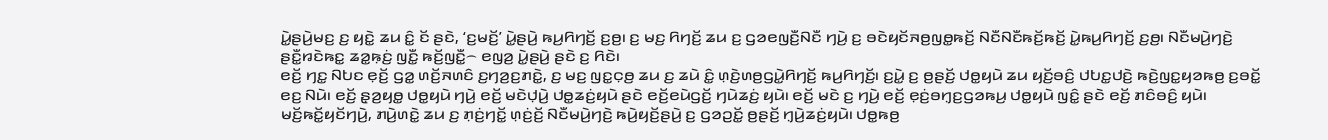ꤣꤧ꤭ꤔꤣꤧ꤬ꤗꤢ꤬ ꤢ꤬ ꤟꤢꤧ꤭ ꤘꤣ ꤢꤨ꤭ ꤢꤩ ꤔꤢꤧ, ‘ꤢ꤬ꤗꤢꤩ꤬’ ꤣꤧ꤭ꤔꤣꤧ꤬ ꤒꤣ꤬ꤖꤚꤢꤩ꤬ ꤢ꤬ꤥ꤬꤯ ꤢ꤬ ꤗꤢ꤬ ꤖꤚꤢꤩ꤬ ꤘꤣ ꤢ꤬ ꤞꤤꤕꤜꤢꤪ꤬ꤡꤢꤪ ꤚꤣꤧ꤬ ꤢ꤬ ꤋꤢꤧꤟꤢꤩꤏꤥ꤬ꤜꤥ꤭ꤒꤢꤩ꤬ ꤡꤢꤪꤡꤢꤪꤒꤢꤩ꤬ꤒꤢꤩ꤬ ꤣꤧ꤭ꤒꤣ꤬ꤖꤚꤢꤩ꤬ ꤢ꤬ꤥ꤬꤯ ꤡꤢꤪꤗꤣꤧ꤬ꤚꤢꤧ꤬ ꤔꤢꤪ꤭ꤙꤢꤧꤒꤢ꤭ ꤘꤤ꤭ꤒ꤫ꤢꤦ꤬ ꤜꤢꤪ꤭ ꤒꤢꤩ꤬ꤜꤢꤪ꤭꤮ ꤕꤜꤤ꤬ ꤣꤧ꤭ꤔꤣꤧ꤬ ꤔꤢꤧ ꤢ꤬ ꤖꤢꤧ꤯
ꤕꤢꤩ꤬ ꤚꤢ꤭ ꤡꤝꤢ ꤕ꤫ꤢꤩ꤬ ꤞꤤ꤭ ꤛꤢꤩ꤬ꤏꤛꤢꤨ ꤢ꤬ꤚꤤ꤬ꤢ꤬ꤊꤢꤧ꤭, ꤢ꤬ ꤗꤢ꤬ ꤜꤢ꤭ꤍ꤫ꤥ꤬ ꤘꤣ ꤢ꤬ ꤘꤣꤧ ꤢꤨ꤭ ꤛ꤫ꤢꤧ꤬ꤛꤥ꤬ꤞꤣꤧ꤭ꤖꤚꤢꤩ꤬ ꤒꤣ꤬ꤖꤚꤢꤩ꤬꤯ ꤢ꤬ꤣꤧ꤭ ꤢ꤬ ꤥ꤬ꤔꤢꤩ꤬ ꤓꤥ꤭ꤟꤣꤧ ꤘꤣ ꤟꤢꤩ꤬ꤋꤢꤨ꤬ ꤓꤝꤢ꤭ꤓꤢꤧ꤬ ꤒꤢꤧ꤬ꤜꤢ꤭ꤟꤤꤒꤥ꤬ ꤢ꤬ꤋꤢꤩ꤭ ꤕꤢ꤬ ꤡꤣꤧ꤯ ꤕꤢꤩ꤬ ꤔ꤫ꤤ꤬ꤟꤥ꤭ ꤓꤥ꤭ꤟꤣꤧ ꤚꤣꤧ꤬ ꤕꤢꤩ꤬ ꤗꤢꤧꤓ꤫ꤣꤧ꤬ ꤓꤥ꤭ꤘꤢꤦ꤬ꤟꤣꤧ ꤔꤢꤧ ꤕꤢꤩ꤬ꤕꤣꤧꤞꤢꤩ꤬ ꤚꤣꤧꤘꤢꤦ꤬ ꤟꤣꤧ꤯ ꤕꤢꤩ꤬ ꤗꤢꤧ ꤢ꤬ ꤚꤣꤧ꤬ ꤕꤢꤩ꤬ ꤕ꤫ꤢꤦ꤬ꤋꤚ꤫ꤢ꤬ꤞꤤꤒꤣ꤬ ꤓꤥ꤭ꤟꤣꤧ ꤜꤢꤨ꤭ ꤔꤢꤧ ꤕꤢꤩ꤬ ꤊꤢꤨꤋꤢꤨ꤬ ꤟꤣꤧ꤯
ꤗꤢꤩ꤬ꤒꤢꤩ꤭ꤟꤢꤩꤚꤣꤧ꤬, ꤊꤣꤧ꤬ꤛꤢꤧ꤭ ꤘꤣ ꤢ꤬ ꤊ꤫ꤢꤦ꤬ꤚꤢꤩ꤭ ꤛ꤫ꤢꤦ꤬ꤢꤩ꤬ ꤡꤢꤪꤗꤣꤧ꤬ꤚꤢꤧ꤬ ꤒꤣꤧ꤬ꤟꤢꤩ꤬ꤔꤣꤧ꤬ ꤢ꤬ ꤞꤤꤑꤢꤩ꤭ ꤥ꤬ꤔꤢꤩ꤬ ꤚ꤫ꤣꤧ꤬ꤘꤢꤦ꤬ꤟꤣꤧ꤯ ꤓꤥ꤭ꤒꤥ꤬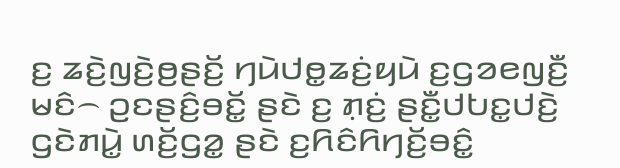ꤢ꤬ ꤘꤢꤧ꤬ꤜꤢꤧ꤬ꤥ꤬ꤔꤢꤩ꤬ ꤚꤣꤧꤓꤥ꤭ꤘꤢꤦ꤬ꤟꤣꤧ ꤢ꤬ꤞꤤꤕꤜꤢꤪ꤬ ꤗꤢꤨ꤮ ꤑꤢꤔꤢꤨ꤬ꤋꤢꤩ꤭ ꤔꤢꤧ ꤢ꤬ ꤊ꤫ꤢꤦ꤬ ꤔꤢꤪ꤭ꤓꤝꤢ꤭ꤓꤢꤧ꤬ ꤞꤢꤧꤊꤣꤧ꤭ ꤛꤢꤩ꤬ꤞꤤ꤭ ꤔꤢꤧ ꤢ꤬ꤖꤢꤨꤖꤚꤢꤩ꤬ꤋꤢꤨ꤭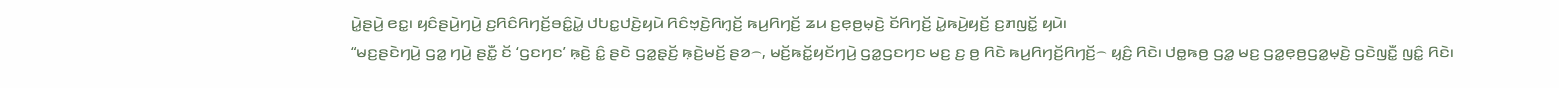ꤣꤧ꤭ꤔꤣꤧ꤬ ꤕꤢ꤭꤯ ꤟꤢꤨꤔꤣꤧ꤬ꤚꤣꤧ꤬ ꤢ꤬ꤖꤢꤨꤖꤚꤢꤩ꤬ꤋꤢꤨ꤭ꤣꤧ꤭ ꤓꤝꤢ꤭ꤓꤢꤧ꤬ꤟꤣꤧ ꤖꤢꤨꤠ꤫ꤢꤧ꤬ꤖꤚ꤫ꤢꤩ꤬ ꤒꤣ꤬ꤖꤚꤢꤩ꤬ ꤘꤣ ꤢ꤬ꤕ꤫ꤥ꤬ꤗ꤫ꤢꤧ꤬ ꤢꤩꤖꤚꤢꤩ꤬ ꤣꤧ꤭ꤒꤣꤧ꤬ꤟꤢꤩ꤬ ꤢ꤬ꤊꤜꤢꤩ꤭ ꤟꤣꤧ꤯
“ꤗꤢ꤬ꤔꤢꤧꤚꤣꤧ꤬ ꤞꤤ꤭ ꤚꤣꤧ꤬ ꤔꤢꤪ꤭ ꤢꤩ ‘ꤞꤢꤚꤢ’ ꤒ꤫ꤢꤧ꤬ ꤢꤨ꤭ ꤔꤢꤧ ꤞꤤ꤭ꤔ꤫ꤢꤩ꤬ ꤒ꤫ꤢꤧ꤬ꤗꤢꤩ꤬ ꤔꤤ꤮, ꤗꤢꤩ꤬ꤒꤢꤩ꤭ꤟꤢꤩꤚꤣꤧ꤬ ꤞꤤ꤭ꤞꤢꤚꤢ ꤗꤢ꤬ ꤢ꤬ ꤥ꤬ ꤖꤢꤧ ꤒꤣ꤬ꤖꤚꤢꤩ꤬ꤖꤚꤢꤩ꤬꤮ ꤟ꤫ꤢꤨ꤬ ꤖꤢꤧ꤯ ꤓꤥ꤭ꤒꤥ꤬ ꤞꤤ꤭ ꤗꤢ꤬ ꤞꤤ꤭ꤕ꤫ꤥ꤬ꤞꤤ꤭ꤗ꤫ꤢꤧ꤬ ꤞꤢꤧꤜꤢꤪ꤭ ꤜꤢꤨ꤭ ꤖꤢꤧ꤯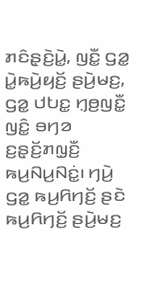ꤊꤢꤨꤔ꤫ꤢꤧ꤬ꤣꤧ꤭, ꤜꤢꤪ꤭ ꤞꤤ꤭ ꤣꤧ꤭ꤒꤣꤧ꤬ꤟꤢꤩ꤬ ꤔꤣꤧ꤬ꤗꤢ꤬, ꤞꤤ꤭ ꤓꤝꤢ꤭ ꤚ꤫ꤥ꤬ꤜꤢꤪ꤭ ꤜꤢꤨ꤭ ꤋꤚꤤ ꤢ꤬ꤔ꤫ꤢꤩ꤬ꤊꤜ꤫ꤢꤪ꤬ ꤒꤣ꤬ꤡꤣ꤬ꤡꤢꤦ꤭꤯ ꤚꤣꤧ꤬ ꤞꤤ꤭ ꤒꤣ꤬ꤖꤚꤢꤩ꤬ ꤔꤢꤧ ꤒꤣ꤬ꤖꤚꤢꤩ꤬ ꤔꤣꤧ꤬ꤗꤢ꤬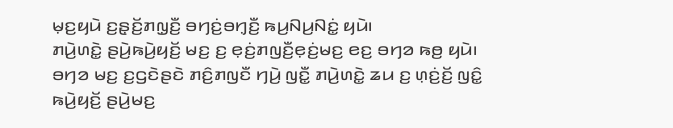ꤗ꤫ꤢ꤬ꤟꤣꤧ ꤢ꤬ꤔ꤫ꤢꤩ꤬ꤊꤜ꤫ꤢꤪ꤬ ꤋꤚꤢꤦ꤬ꤋꤚ꤫ꤢꤪ꤬ ꤒꤣ꤬ꤡꤣ꤬ꤡꤢꤦ꤭ ꤟꤣꤧ꤯
ꤊꤣꤧ꤬ꤛꤢꤧ꤭ ꤔꤣꤧ꤬ꤒꤣꤧ꤬ꤟꤢꤩ꤬ ꤗꤢ꤬ ꤢ꤬ ꤕ꤫ꤢꤦ꤬ꤊꤜꤢꤪ꤬ꤕ꤫ꤢꤦ꤬ꤗꤢ꤬ ꤕꤢ꤬ ꤋꤚꤤ ꤒꤥ꤬ ꤟꤣꤧ꤯ ꤋꤚꤤ ꤗꤢ꤬ ꤢ꤬ꤞꤢꤧꤔꤢꤧ ꤊꤢꤨ꤬ꤊꤜꤢꤪ ꤚꤣꤧ꤬ ꤜꤢꤪ꤭ ꤊꤣꤧ꤬ꤛꤢꤧ꤭ ꤘꤣ ꤢ꤬ ꤛ꤫ꤢꤦ꤬ꤢꤩ꤬ ꤜꤢꤨ꤭ ꤒꤣꤧ꤬ꤟꤢꤩ꤬ ꤔꤣꤧ꤬ꤗꤢ꤬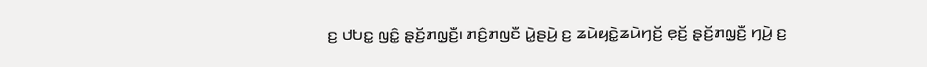ꤢ꤬ ꤓꤝꤢ꤭ ꤜꤢꤨ꤭ ꤔ꤫ꤢꤩ꤬ꤊꤜ꤫ꤢꤪ꤬꤯ ꤊꤢꤨ꤬ꤊꤜꤢꤪ ꤣꤧ꤭ꤔꤣꤧ꤬ ꤢ꤬ ꤘꤣꤧꤟꤢꤧ꤭ꤘꤣꤧꤚꤢꤩ꤬ ꤕ꤫ꤢꤩ꤬ ꤔ꤫ꤢꤩ꤬ꤊꤜ꤫ꤢꤪ꤬ ꤚꤣꤧ꤬ ꤢ꤬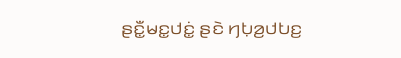ꤔꤢꤪ꤭ꤗꤢ꤭ꤓꤢꤦ꤭ ꤔꤢꤧ ꤚꤝ꤫ꤤ꤬ꤓꤝꤢ꤬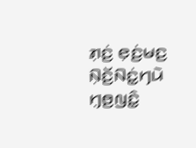ꤊ꤫ꤢꤦ꤬ ꤕ꤫ꤢꤦ꤬ꤗꤢ꤬ ꤡ꤫ꤢꤩ꤬ꤡꤢꤦ꤭ꤚꤣꤧ ꤚ꤫ꤥ꤬ꤜꤢꤨ꤭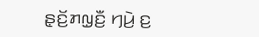ꤔ꤫ꤢꤩ꤬ꤊꤜ꤫ꤢꤪ꤬ ꤚꤣꤧ꤬ ꤢ꤬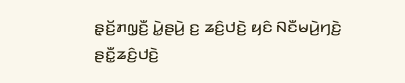ꤔ꤫ꤢꤩ꤬ꤊꤜ꤫ꤢꤪ꤬ ꤣꤧ꤭ꤔꤣꤧ꤬ ꤢ꤬ ꤘꤢꤨ꤬ꤓꤢꤧ꤬ ꤟꤢꤨ ꤡꤢꤪꤗꤣꤧ꤬ꤚꤢꤧ꤬ ꤔꤢꤪ꤭ꤘꤢꤨ꤬ꤓꤢꤧ꤬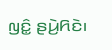ꤜꤢꤨ꤭ ꤔꤣꤧ꤬ꤖꤢꤧ꤯